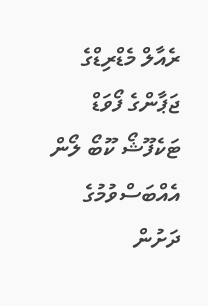ރެއާލް މެޑްރިޑްގެ ޖަޕާންގެ ފޯވަޑް ޓަކެފޫޝޯ ކޫބޯ ލޯން އެއްބަސްވުމުގެ ދަށުން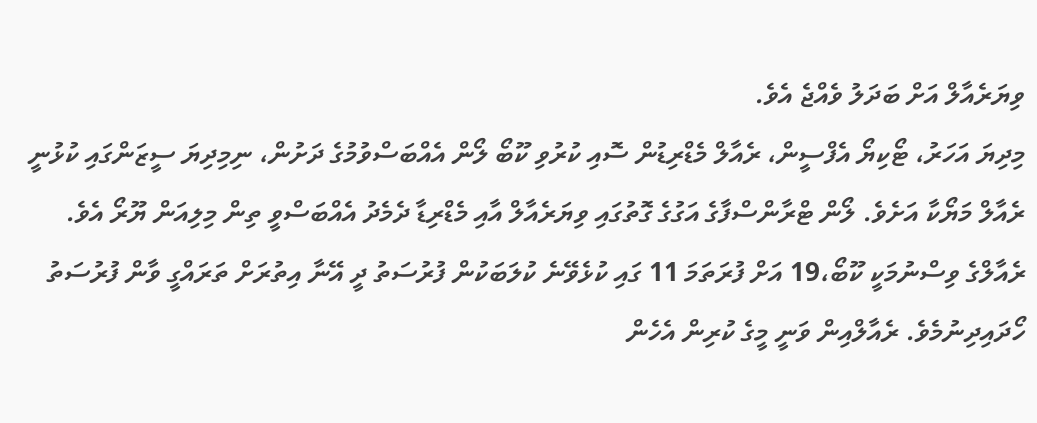ވިޔަރެއާލް އަށް ބަދަލު ވެއްޖެ އެވެ.
މިދިޔަ އަހަރު، ޓޯކިޔޯ އެފްސީން، ރެއާލް މެޑްރިޑުން ސޮއި ކުރުވި ކޫބޯ ލޯން އެއްބަސްވުމުގެ ދަށުން، ނިމިދިޔަ ސީޒަންގައި ކުޅުނީ ރެއާލް މަޔޯކާ އަށެވެ. ލޯން ޓްރާންސްފާގެ އަގުގެ ގޮތުގައި ވިޔަރެއާލް އާއި މެޑްރިޑާ ދެމެދު އެއްބަސްވީ ތިން މިލިއަން ޔޫރޯ އެވެ.
ރެއާލްގެ ވިސްނުމަކީ ކޫބޯ،19 އަށް ފުރަތަމަ 11 ގައި ކުޅެވޭނެ ކުލަބަކުން ފުރުސަތު ދީ އޭނާ އިތުރަށް ތަރައްގީ ވާން ފުރުސަތު ހޯދައިދިނުމެވެ. ރެއާލްއިން ވަނީ މީގެ ކުރިން އެހެން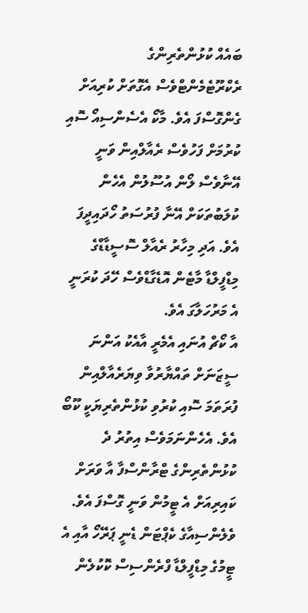ބައެއް ކުޅުންތެރިންގެ ރެކްރޫޓެމެންޓްވެސް އެގޮތަށް ކުރިއަށް ގެންގޮސްފަ އެވެ. މާކޯ އެސެންސިއޯ ސޮއި ކުރުމަށް ފަހުވެސް ރެއާލްއިން ވަނީ އޭނާވެސް ލޯން އުސޫލުން އެހެން ކުލަބުތަކަށް އޭނާ ފުރުސަތު ހޯދައިދީފަ އެވެ. އަދި މިހާރު ރެއާލް ސޮސީޑާޑްގެ މިޑްފީލްޑާ މާޓެން އޮޑެގާޑްވެސް ހޭދަ ކުރަނީ އެ މަރުހަލާގަ އެވެ.
އާ ކޯޗް އުނައި އެމެރީ އާއެކު އަންނަ ސީޒަނަށް ތައްޔާރުވާ ވިޔަރެއާލްއިން ފުރަތަމަ ސޮއި ކުރުވި ކުޅުންތެރިޔަކީ ކޫބޯ އެވެ. އެހެންނަމަވެސް އިތުރު ދެ ކުޅުންތެރިންގެ ޓްރާންސްފާ އާ ވަރަށް ކައިރިއަށް އެ ޓީމުން ވަނީ ގޮސްފަ އެވެ. ވެލެންސިއާގެ ކެޕްޓަން ޑެނީ ޕަރޭހޯ އާއި އެ ޓީމުގެ މިޑްފީލްޑާ ފްރެންސިސް ކޮކުލެން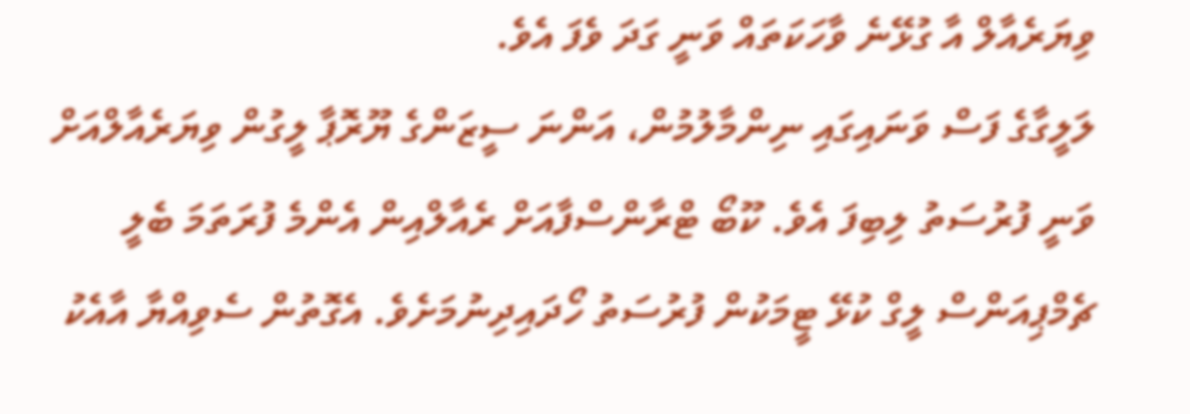ވިޔަރެއާލް އާ ގުޅޭނެ ވާހަކަތައް ވަނީ ގަދަ ވެފަ އެވެ.
ލަލީގާގެ ފަސް ވަނައިގައި ނިންމާލުމުން، އަންނަ ސީޒަންގެ ޔޫރޮޕާ ލީގުން ވިޔަރެއާލްއަށް ވަނީ ފުރުސަތު ލިބިފަ އެވެ. ކޫބޯ ޓްރާންސްފާއަށް ރެއާލްއިން އެންމެ ފުރަތަމަ ބެލީ ޗެމްޕިއަންސް ލީގް ކުޅޭ ޓީމަކުން ފުރުސަތު ހޯދައިދިނުމަށެވެ. އެގޮތުން ސެވިއްޔާ އާއެކު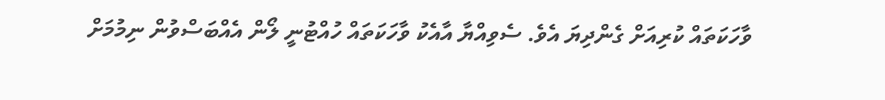ވާހަކަތައް ކުރިއަށް ގެންދިޔަ އެވެ. ސެވިއްޔާ އާއެކު ވާހަކަތައް ހުއްޓުނީ ލޯން އެއްބަސްވުން ނިމުމަށް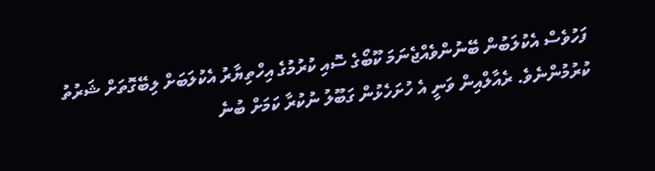ފަހުވެސް އެކުލަބުން ބޭނުންވެއްޖެނަމަ ކޫބޯގެ ސޮއި ކުރުމުގެ އިހްތިޔާރު އެކުލަބަށް ލިބޭގޮތަށް ޝަރުތު ކުރުމުންނެވެ. ރެއާލްއިން ވަނީ އެ ހުށަހެޅުން ގަބޫލު ނުކުރާ ކަމަށް ބުނެ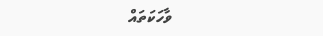ވާހަކަތައް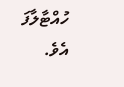ހުއްޓާލާފަ އެވެ.